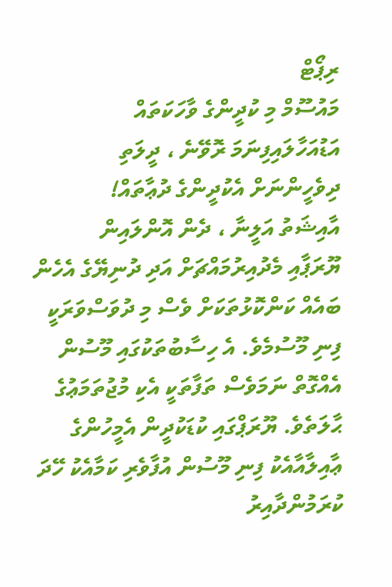ރިޕޯޓް
މައުސޫމް މި ކުދީންގެ ވާހަކަތައް އަޑުއަހާލައިފިނަމަ ރޮވޭނެ ، ދީލަތި ދިވެހީންނަށް އެކުދީންގެ ދުޢާތައް!
އާއިޝަތު އަލީނާ ، ދެން އޮންލައިން
ޔޫރަޕާއި މެދުއިރުމައްޗަށް އަދި ދުނިޔޭގެ އެހެން ބައެއް ކަންކޮޅުތަކަށް ވެސް މި ދުވަސްވަރަކީ ފިނި މޫސުމެވެ. އެ ހިސާބުތަކުގައި މޫސުން އެއްގޮތް ނަމަވެސް ތަފާތަކީ އެކި މުޖުތަމަޢުގެ ޙާލަތެވެ. ޔޫރަޕްގައި ކުޑަކުދީން އެމީހުންގެ ޢާއިލާއާއެކު ފިނި މޫސުން އުފާވެރި ކަމާއެކު ހޭދަ ކުރަމުންދާއިރު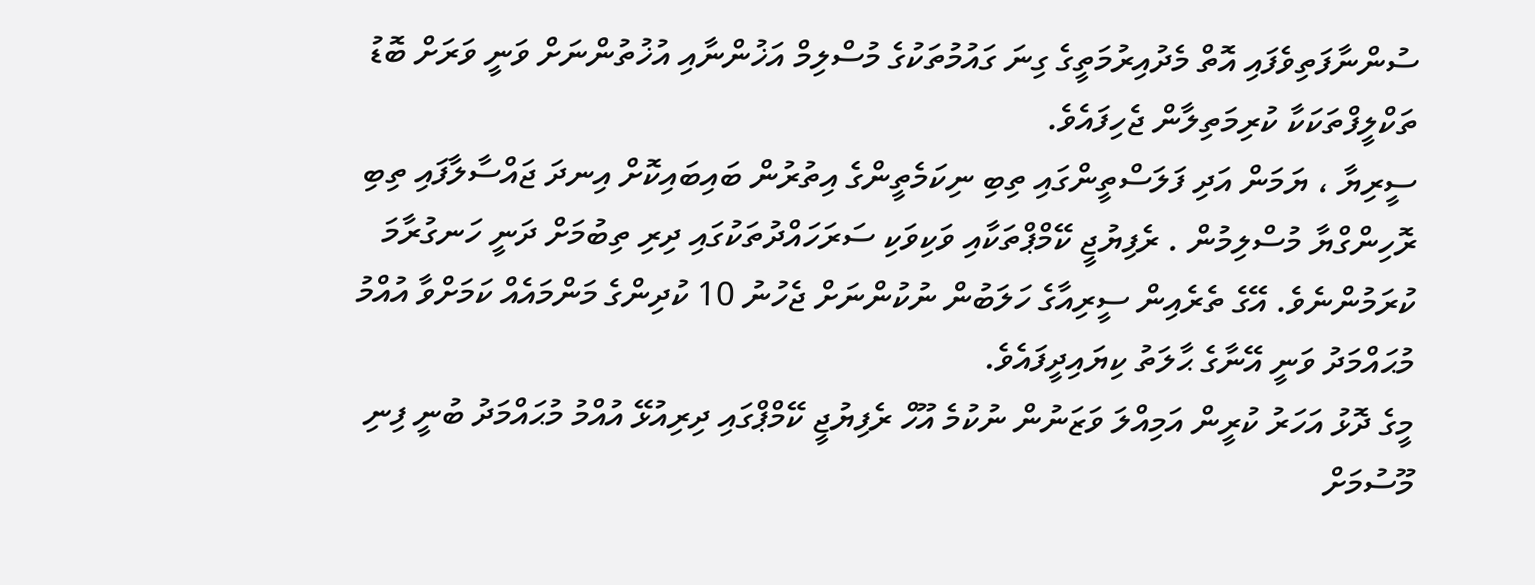ސުންނާފަތިވެފައި އޮތް މެދުއިރުމަތީގެ ގިނަ ގައުމުތަކުގެ މުސްލިމް އަޚުންނާއި އުޚުތުންނަށް ވަނީ ވަރަށް ބޮޑު ތަކްލީފްތަކަކާ ކުރިމަތިލާން ޖެހިފައެވެ.
ސީރިޔާ ، ޔަމަން އަދި ފަލަސްތީންގައި ތިބި ނިކަމެތީންގެ އިތުރުން ބައިބައިކޮށް އިނދަ ޖައްސާލާފައި ތިބި ރޮހިންގްޔާ މުސްލިމުން . ރެފިޔުޖީ ކޭމްޕްތަކާއި ވަކިވަކި ސަރަހައްދުތަކުގައި ދިރި ތިބުމަށް ދަނީ ހަނގުރާމަ ކުރަމުންނެވެ. އޭގެ ތެރެއިން ސީރިއާގެ ހަލަބުން ނުކުންނަށް ޖެހުނު 10 ކުދިންގެ މަންމައެއް ކަމަށްވާ އުއްމު މުޙައްމަދު ވަނީ އޭނާގެ ޙާލަތު ކިޔައިދީފައެވެ.
މީގެ ދޮޅު އަހަރު ކުރީން އަމިއްލަ ވަޒަނުން ނުކުމެ އޫހް ރެފިޔުޖީ ކޭމްޕްގައި ދިރިއުޅޭ އުއްމު މުޙައްމަދު ބުނީ ފިނި މޫސުމަށް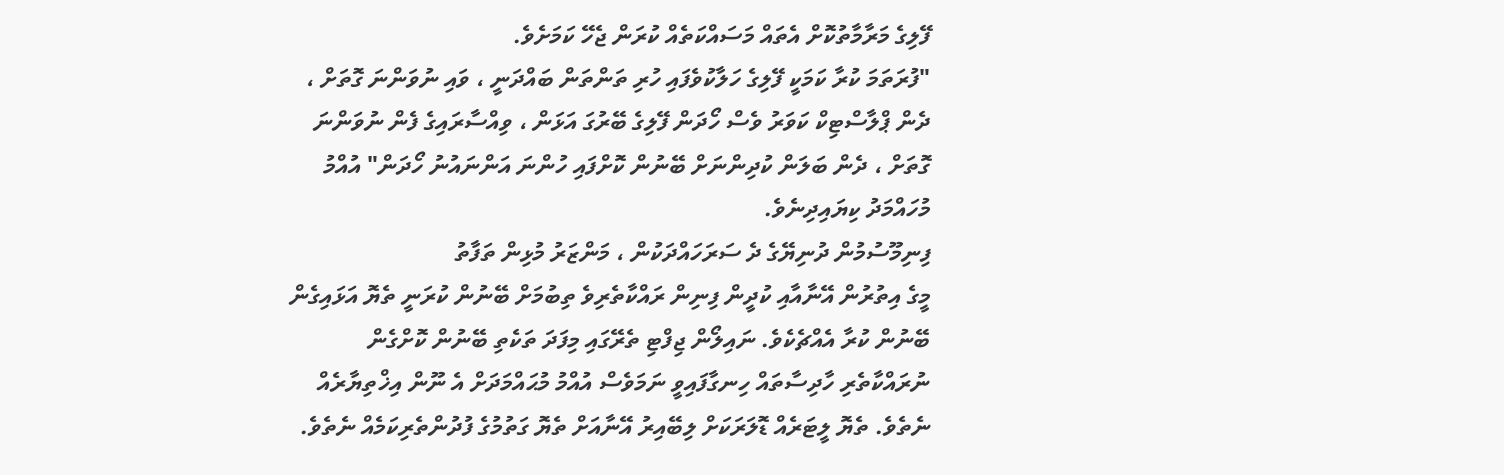ފޭލިގެ މަރާމާތުކޮށް އެތައް މަސައްކަތެއް ކުރަން ޖެހޭ ކަމަށެވެ.
"ފުރަތަމަ ކުރާ ކަމަކީ ފޭލިގެ ހަލާކުވެފައި ހުރި ތަންތަން ބައްދަނީ ، ވައި ނުވަންނަ ގޮތަށް ، ދެން ޕްލާސްޓިކް ކަވަރު ވެސް ހޯދަން ފޭލިގެ ބޭރުގަ އަޅަން ، ވިއްސާރައިގެ ފެން ނުވަންނަ ގޮތަށް ، ދެން ބަލަން ކުދިންނަށް ބޭނުން ކޮށްފައި ހުންނަ އަންނައުނު ހޯދަން" އުއްމު މުހައްމަދު ކިޔައިދިނެވެ.
ފިނިމޫސުމުން ދުނިޔޭގެ ދެ ސަރަހައްދަކުން ، މަންޒަރު މުޅިން ތަފާތު
މީގެ އިތުރުން އޭނާއާއި ކުދީން ފިނިން ރައްކާތެރިވެ ތިބުމަށް ބޭނުން ކުރަނީ ތެޔޮ އަޅައިގެން ބޭނުން ކުރާ އެއްޗެކެވެ. ނައިލޯން ޖިފްޓި ތެރޭގައި މިފަދަ ތަކެތި ބޭނުން ކޮށްގެން ނުރައްކާތެރި ހާދިސާތައް ހިނގާފައިވީ ނަމަވެސް އުއްމު މުޙައްމަދަށް އެ ނޫން އިޚްތިޔާރެއް ނެތެވެ. ތެޔޮ ލީޓަރެއް ޑޮލަރަކަށް ލިބޭއިރު އޭނާއަށް ތެޔޮ ގަތުމުގެ ފުދުންތެރިކަމެއް ނެތެވެ.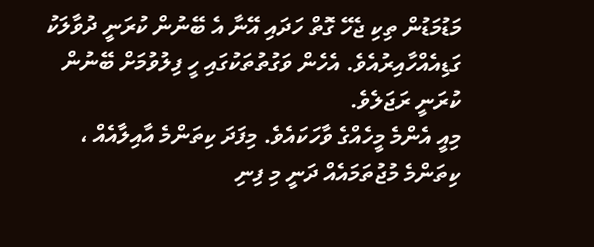މަޑުމަޑުން ތިކި ޖެހޭ ގޮތް ހަދައި އޭނާ އެ ބޭނުން ކުރަނީ ދުވާލަކު ގަޑިއެއްހާއިރުއެވެ. އެހެން ވަގުތުތަކުގައި ހީ ފިލުވުމަށް ބޭނުން ކުރަނީ ރަޖަލެވެ.
މިއީ އެންމެ މީހެއްގެ ވާހަކައެވެ. މިފަދަ ކިތަންމެ އާއިލާއެއް ، ކިތަންމެ މުޖުތަމައެއް ދަނީ މި ފިނި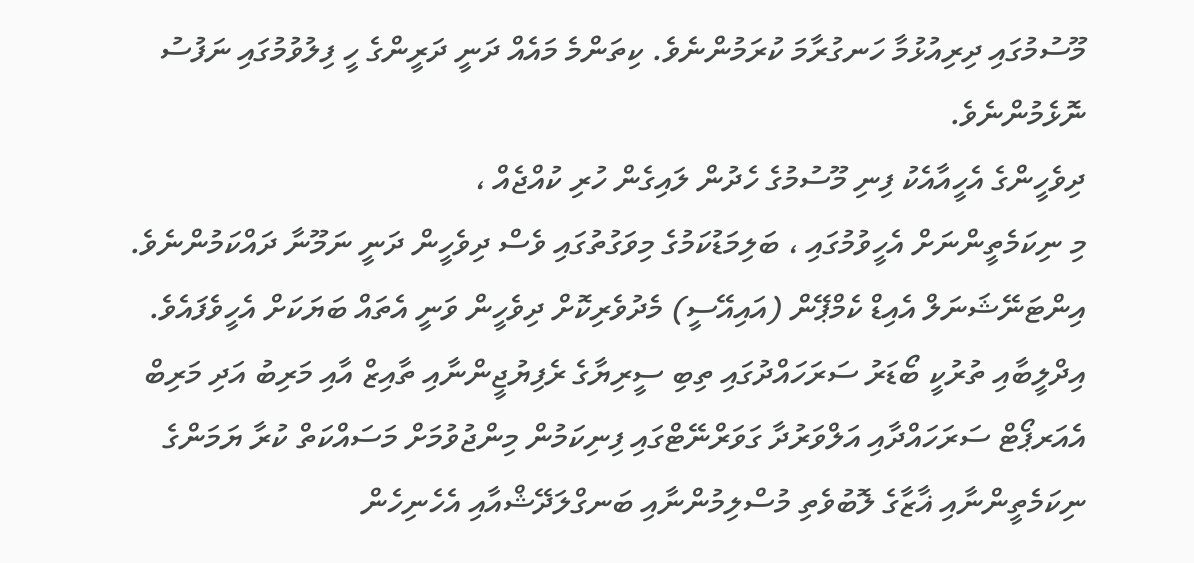މޫސުމުގައި ދިރިއުޅުމާ ހަނގުރާމަ ކުރަމުންނެވެ. ކިތަންމެ މައެއް ދަނީ ދަރީންގެ ހީ ފިލުވުމުގައި ނަފުސު ނޮޅެމުންނެވެ.
ދިވެހީންގެ އެހީއާއެކު ފިނި މޫސުމުގެ ހެދުން ލައިގެން ހުރި ކުއްޖެއް ،
މި ނިކަމެތީންނަށް އެހީވުމުގައި ، ބަލިމަޑުކަމުގެ މިވަގުތުގައި ވެސް ދިވެހީން ދަނީ ނަމޫނާ ދައްކަމުންނެވެ. އިންޓަނޭޝަނަލް އެއިޑް ކެމްޕޭން (އައިއޭސީ) މެދުވެރިކޮށް ދިވެހީން ވަނީ އެތައް ބަޔަކަށް އެހީވެފައެވެ. އިދްލީބާއި ތުރުކީ ބޯޑަރު ސަރަހައްދުގައި ތިބި ސީރިޔާގެ ރެފިޔުޖީންނާއި ތާއިޒް އާއި މަރިބު އަދި މަރިބް އެއަރޕޯޓް ސަރަހައްދާއި އަލްވަރުދާ ގަވަރްނޭޓްގައި ފިނިކަމުން މިންޖުވުމަށް މަސައްކަތް ކުރާ ޔަމަންގެ ނިކަމެތީންނާއި ޣާޒާގެ ލޮބުވެތި މުސްލިމުންނާއި ބަނގްލަދޭޝްއާއި އެހެނިހެން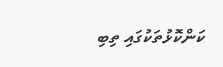ކަންކޮޅުތަކުގައި ތިބި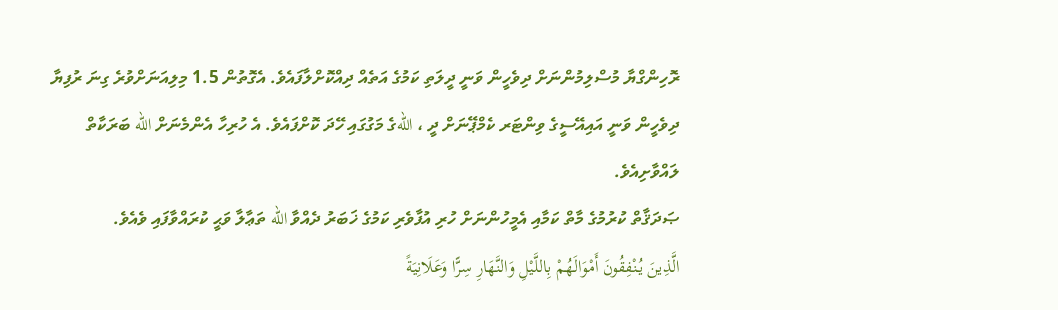ރޮހިންގްޔާ މުސްލިމުންނަށް ދިވެހީން ވަނީ ދީލަތި ކަމުގެ އަތެއް ދިއްކޮށްލާފައެވެ. އެގޮތުން 1.5 މިލިއަނަށްވުރެ ގިނަ ރުފިޔާ ދިވެހީން ވަނީ އައިއޭސީގެ ވިންޓަރ ކެމްޕޭނަށް ދީ ، اللهގެ މަގުގައި ހޭދަ ކޮށްފައެވެ. އެ ހުރިހާ އެންމެނަށް الله ބަރަކާތް ލައްވާށިއެވެ.
ޞަދަޤާތް ކުރުމުގެ މާތް ކަމާއި އެމީހުންނަށް ހުރި އުފާވެރި ކަމުގެ ޚަބަރު ދެއްވާ الله ތަޢާލާ ވަޙީ ކުރައްވާފައި ވެއެވެ.
الَّذِينَ يُنْفِقُونَ أَمْوَالَهُمْ بِاللَّيْلِ وَالنَّهَارِ سِرًّا وَعَلَانِيَةً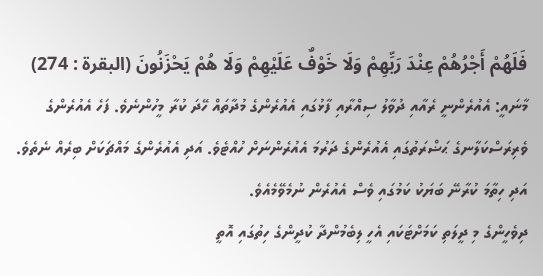فَلَهُمْ أَجْرُهُمْ عِنْدَ رَبِّهِمْ وَلَا خَوْفٌ عَلَيْهِمْ وَلَا هُمْ يَحْزَنُونَ (البقرة : 274) މާނައީ: އެއުރެންނީ ރެއާއި ދުވާލު ސިއްރާއި ފާޅުގައި އެއުރެންގެ މުދާތައް ހޭދަ ކުރާ މީހުންނެވެ. ފަހެ އެއުރެންގެ ވެރިރަސްކަލާނގެ ޙަޟްރަތުގައި އެއުރެންގެ ދަރުމަ އެއުރެންނަށް ހުއްޓެވެ. އަދި އެއުރެންގެ މައްޗަކަށް ބިރެއް ނެތެވެ. އަދި ހިތާމަ ކުރާނޭ ބަޔަކު ކަމުގައި ވެސް އެއުރެން ނުމެވޭމެއެވެ.
ދިވެހީންގެ މި ދީލަތި ކަމަށްޓަކައި އެހީ ލިބެމުންދާ ކުދީންގެ ހިތުގައި އޮތީ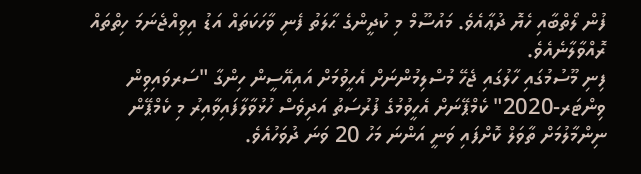ފުން ލޯތްބާއި ހެޔޮ ދުޢާއެވެ. މައުސޫމް މި ކުދީންގެ ޙާލަތު ފެނި ވާހަކަތައް އަޑު އިވިއްޖެނަމަ ހިތްތައް ރޮއްވާލާނެއެވެ.
ފިނި މޫސުމުގައި ހާލުގައި ޖެހޭ މުސްލިމުންނަށް އެހީވުމަށް އައިއޭސީން ހިންގާ "ސަރވައިވިން ވިންޓަރ-2020" ކެމްޕޭނަށް އެހީވުމުގެ ފުރުސަތު އަދިވެސް ހުޅުވާލާފައިވާއިރު މި ކެމްޕޭން ނިންމާލުމަށް ތާވަލް ކޮށްފައި ވަނީ އަންނަ މަހު 20 ވަނަ ދުވަހުއެވެ.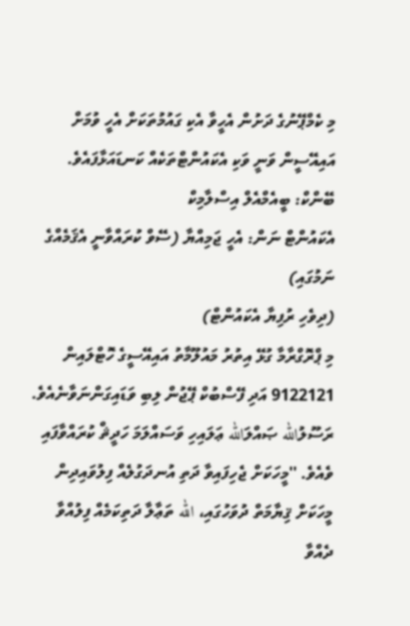މި ކެމްޕޭނުގެ ދަށުން އެހީވާ އެކި ގައުމުތަކަށް އެހީ ވުމަށް އައިއޭސީން ވަނީ ވަކި އެކައުންޓްތަކެއް ކަނޑައަޅާފައެވެ.
ބޭންކް: ބީއެމްއެލް އިސްލާމިކް
އެކައުންޓް ނަން: އެހީ ޖަމިއްޔާ (ސޭވް ކުރައްވާނީ އެޤަމެއްގެ ނަމުގައި)
(ދިވެހި ރުފިޔާ އެކައުންޓް)
މި ޕްރޮގްރާމާ ގުޅޭ އިތުރު މައުލޫމާތު އައިއޭސީގެ ހޮޓްލައިން 9122121 އަދި ފޭސްބުކް ޕޭޖުން ލިބި ވަޑައިގަންނަވާނެއެވެ.
ރަސޫލުالله ޞައްލަالله ޢަލައިހި ވަސައްލަމަ ހަދީޘް ކުރައްވާފައި ވެއެވެ. ''މީހަކަށް ޖެހިފައިވާ ދަތި އުނދަގުލެއް ފިލުވައިދިން މީހަކަށް ޤިޔާމަތް ދުވަހުގައި، الله ތަޢާލާ ދަތިކަމެއް ފިލުއްވާ ދެއްވާ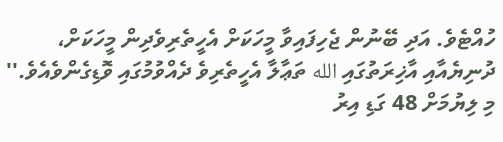ހުއްޓެވެ. އަދި ބޭނުން ޖެހިފައިވާ މީހަކަށް އެހީތެރިވެދިން މީހަކަށް، ދުނިޔެއާއި އާޚިރަތުގައި الله ތަޢާލާ އެހީތެރިވެ ދެއްވުމުގައި ވޮޑިގެންވެއެވެ.''
މި ލިޔުމަށް 48 ގަޑި އިރު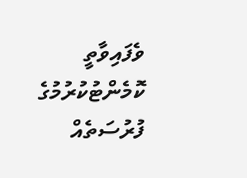ވެފައިވާތީ ކޮމެންޓުކުރުމުގެ ފުރުސަތެއް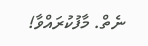ނެތް. މާފުކުރައްވާ!